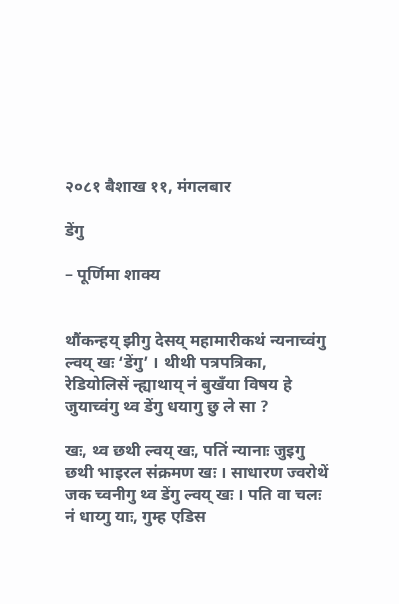२०८१ बैशाख ११, मंगलबार

डेंगु

– पूर्णिमा शाक्य


थौंकन्हय् झीगु देसय् महामारीकथं न्यनाच्वंगु ल्वय् खः ‘डेंगु’ । थीथी पत्रपत्रिका, रेडियोलिसें न्ह्याथाय् नं बुखँया विषय हे जुयाच्वंगु थ्व डेंगु धयागु छु ले सा ?

खः, थ्व छथी ल्वय् खः, पतिं न्यानाः जुइगु छथी भाइरल संक्रमण खः । साधारण ज्वरोथें जक च्वनीगु थ्व डेंगु ल्वय् खः । पति वा चलः नं धाय्गु याः, गुम्ह एडिस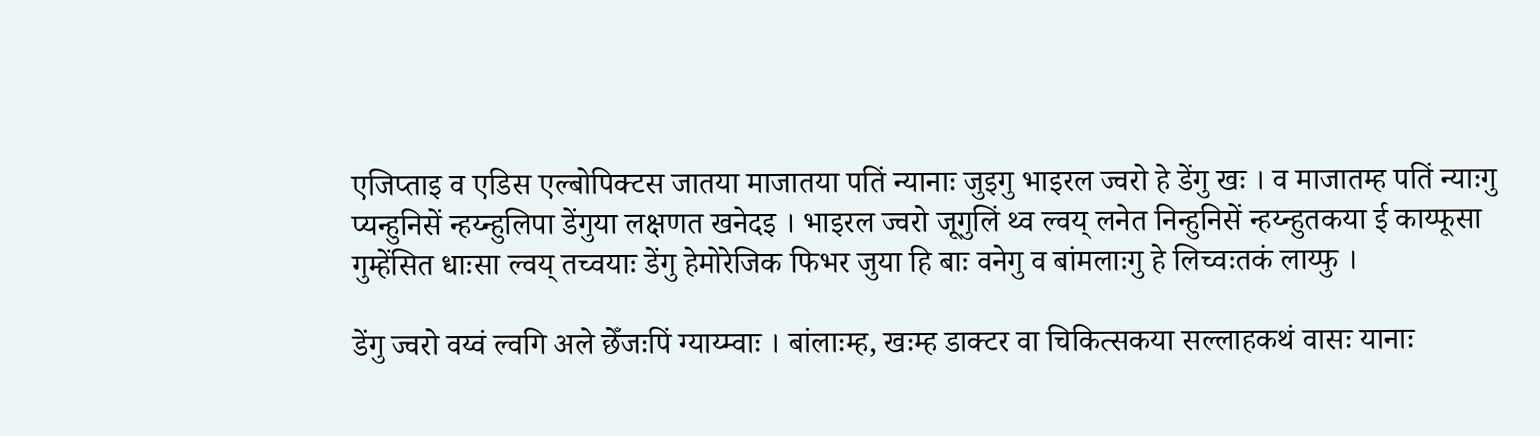एजिप्ताइ व एडिस एल्बोपिक्टस जातया माजातया पतिं न्यानाः जुइगु भाइरल ज्वरो हे डेंगु खः । व माजातम्ह पतिं न्याःगु प्यन्हुनिसें न्हय्न्हुलिपा डेंगुया लक्षणत खनेदइ । भाइरल ज्वरो जूगुलिं थ्व ल्वय् लनेत निन्हुनिसें न्हय्न्हुतकया ई काय्फूसा गुम्हेंसित धाःसा ल्वय् तच्वयाः डेंगु हेमोरेजिक फिभर जुया हि बाः वनेगु व बांमलाःगु हे लिच्वःतकं लाय्फु ।

डेंगु ज्वरो वय्वं ल्वगि अले छेँजःपिं ग्याय्म्वाः । बांलाःम्ह, खःम्ह डाक्टर वा चिकित्सकया सल्लाहकथं वासः यानाः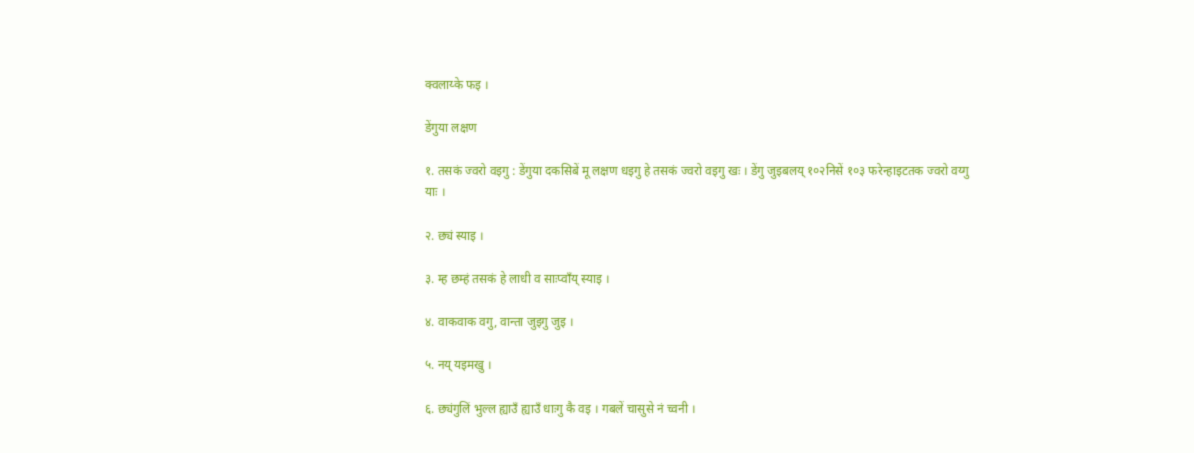क्वलाय्के फइ ।

डेंगुया लक्षण

१. तसकं ज्वरो वइगु : डेंगुया दकसिबें मू लक्षण धइगु हे तसकं ज्वरो वइगु खः । डेंगु जुइबलय् १०२निसें १०३ फरेन्हाइटतक ज्वरो वय्गु याः ।

२. छ्यं स्याइ ।

३. म्ह छम्हं तसकं हे लाधी व साःप्वाँय् स्याइ ।

४. वाकवाक वगु, वान्ता जुइगु जुइ ।

५. नय् यइमखु ।

६. छ्यंगुलिं भुल्ल ह्याउँ ह्याउँ धाःगु कै वइ । गबलें चासुसे नं च्वनी ।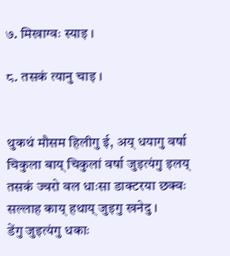७. मिखाग्वः स्याइ ।

८. तसकं त्यानु चाइ ।


थुकथं मौसम हिलीगु ई, अय् धयागु वर्षा चिकुला बाय् चिकुलां वर्षा जुइत्यंगु इलय् तसकं ज्वरो वल धाःसा डाक्टरया छक्वः सल्लाह काय् हथाय् जुइगु खनेदु ।
डेंगु जुइत्यंगु धकाः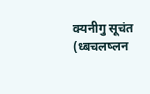क्यनीगु सूचंत (ध्बचलष्लन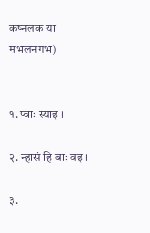कष्नलक या मभलनगभ)


१. प्वाः स्याइ ।

२. न्हासं हि बाः वइ ।

३.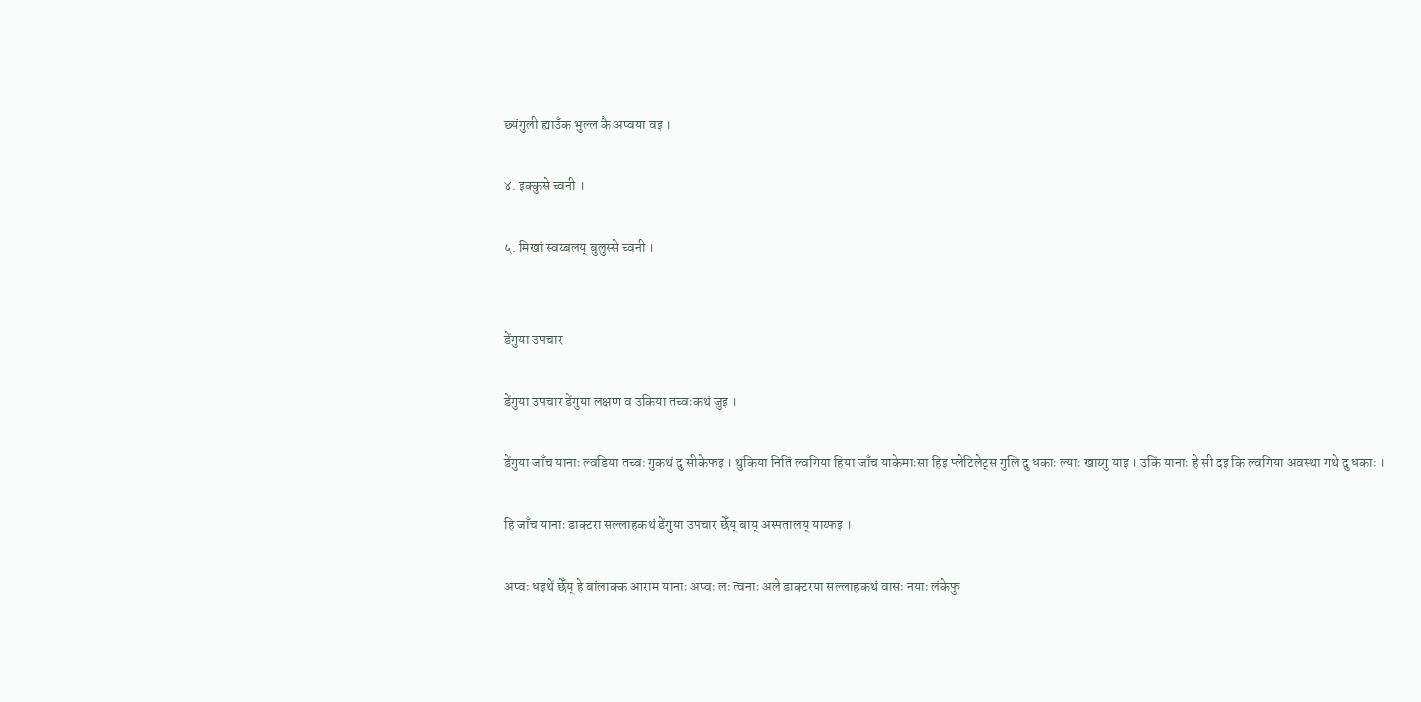छ्यंगुली ह्याउँक भुल्ल कै अप्वया वइ ।

४. इक्कुसे च्वनी ।

५. मिखां स्वय्बलय् बुलुस्से च्वनी ।


डेंगुया उपचार

डेंगुया उपचार डेंगुया लक्षण व उकिया तच्वःकथं जुइ ।

डेंगुया जाँच यानाः ल्वडिया तच्वः गुकथं दु सीकेफइ । थुकिया नितिं ल्वगिया हिया जाँच याकेमाःसा हिइ प्लेटिलेट्स गुलि दु धकाः ल्याः खाय्गु याइ । उकिं यानाः हे सी दइ कि ल्वगिया अवस्था गथे दु धकाः ।

हि जाँच यानाः डाक्टरा सल्लाहकथं डेंगुया उपचार छेँय् बाय् अस्पतालय् याय्फइ ।

अप्वः धइथें छेँय् हे बांलाक्क आराम यानाः अप्वः लः त्वनाः अले डाक्टरया सल्लाहकथं वासः नयाः लंकेफु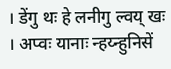। डेंगु थः हे लनीगु ल्वय् खः । अप्वः यानाः न्हय्न्हुनिसें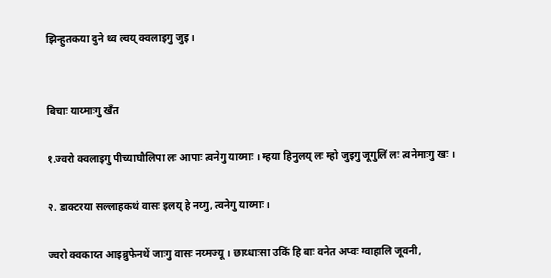झिन्हुतकया दुने थ्व ल्वय् क्वलाइगु जुइ ।


बिचाः याय्माःगु खँत

१.ज्वरो क्वलाइगु पीच्याघौलिपा लः आपाः त्वनेगु याय्माः । म्हया हिनुलय् लः म्हो जुइगु जूगुलिं लः त्वनेमाःगु खः ।

२. डाक्टरया सल्लाहकथं वासः इलय् हे नय्गु, त्वनेगु याय्माः ।

ज्वरो क्वकाय्त आइब्रुफेनथें जाःगु वासः नय्मज्यू । छाय्धाःसा उकिं हि बाः वनेत अप्वः ग्वाहालि जूवनी,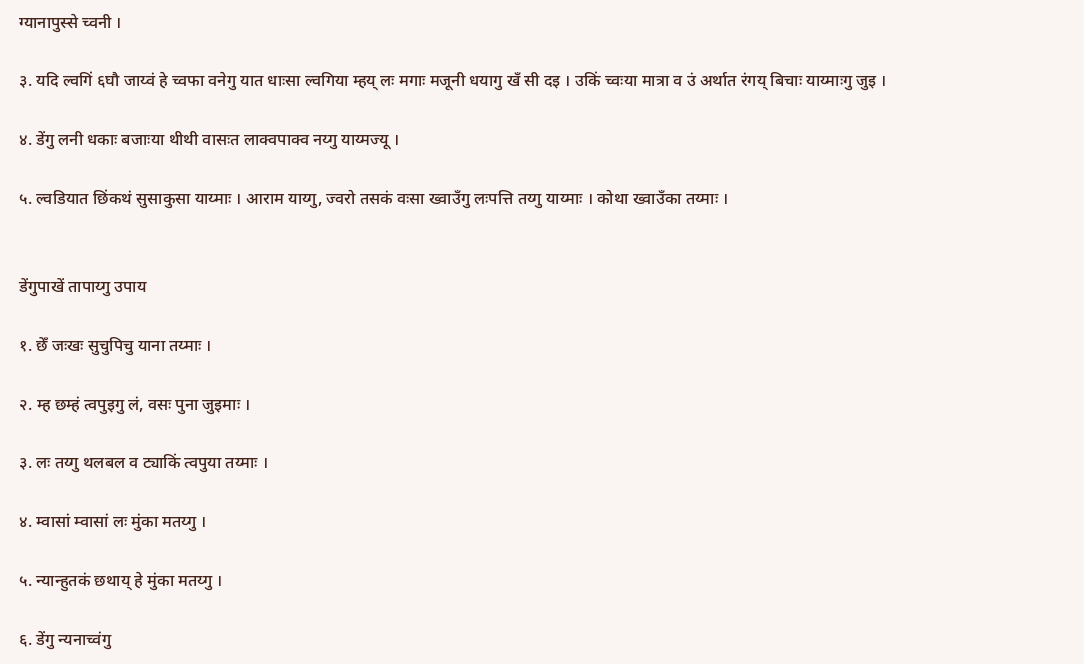ग्यानापुस्से च्वनी ।

३. यदि ल्वगिं ६घौ जाय्वं हे च्वफा वनेगु यात धाःसा ल्वगिया म्हय् लः मगाः मजूनी धयागु खँ सी दइ । उकिं च्वःया मात्रा व उं अर्थात रंगय् बिचाः याय्माःगु जुइ ।

४. डेंगु लनी धकाः बजाःया थीथी वासःत लाक्वपाक्व नय्गु याय्मज्यू ।

५. ल्वडियात छिंकथं सुसाकुसा याय्माः । आराम याय्गु, ज्वरो तसकं वःसा ख्वाउँगु लःपत्ति तय्गु याय्माः । कोथा ख्वाउँका तय्माः ।


डेंगुपाखें तापाय्गु उपाय

१. छेँ जःखः सुचुपिचु याना तय्माः ।

२. म्ह छम्हं त्वपुइगु लं, वसः पुना जुइमाः ।

३. लः तय्गु थलबल व ट्याकिं त्वपुया तय्माः ।

४. म्वासां म्वासां लः मुंका मतय्गु ।

५. न्यान्हुतकं छथाय् हे मुंका मतय्गु ।

६. डेंगु न्यनाच्वंगु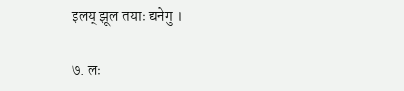इलय् झूल तयाः द्यनेगु ।

७. लः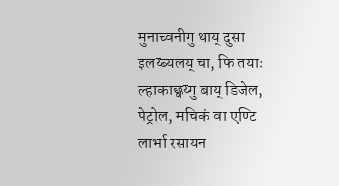मुनाच्वनीगु थाय् दुसा इलय्ब्यलय् चा, फि तयाः ल्हाकाछ्वय्गु बाय् डिजेल, पेट्रोल, मचिकं वा एण्टि लार्भा रसायन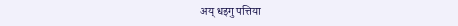अय् धइगु पत्तिया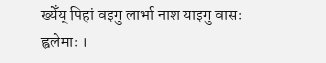ख्येँय् पिहां वइगु लार्भा नाश याइगु वासः ह्वलेमाः ।